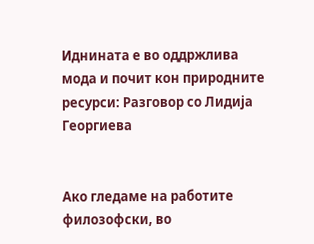Иднината е во оддржлива мода и почит кон природните ресурси: Разговор со Лидија Георгиева


Ако гледаме на работите филозофски, во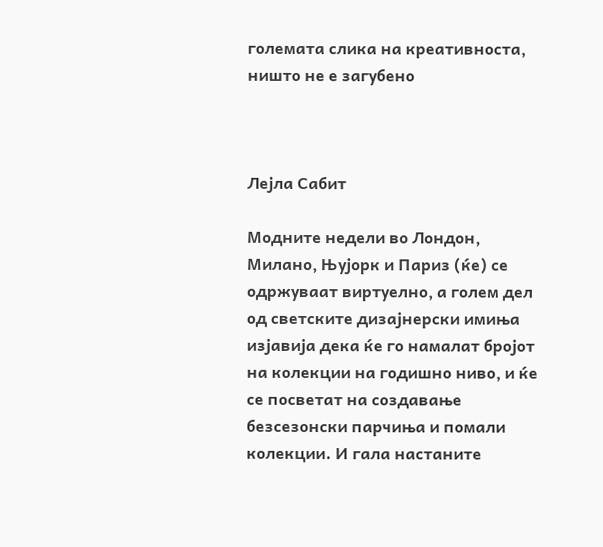големата слика на креативноста, ништо не е загубено



Лејла Сабит

Модните недели во Лондон, Милано, Њујорк и Париз (ќе) се одржуваат виртуелно, а голем дел од светските дизајнерски имиња изјавија дека ќе го намалат бројот на колекции на годишно ниво, и ќе се посветат на создавање безсезонски парчиња и помали колекции. И гала настаните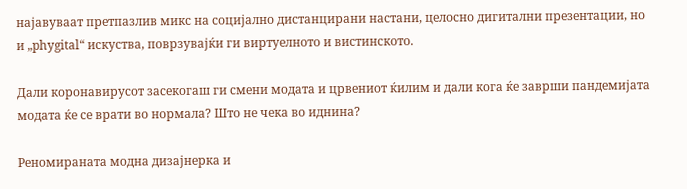најавуваат претпазлив микс на социјално дистанцирани настани, целосно дигитални презентации, но и „phygital“ искуства, поврзувајќи ги виртуелното и вистинското.

Дали коронавирусот засекогаш ги смени модата и црвениот ќилим и дали кога ќе заврши пандемијата модата ќе се врати во нормала? Што не чека во иднина?

Реномираната модна дизајнерка и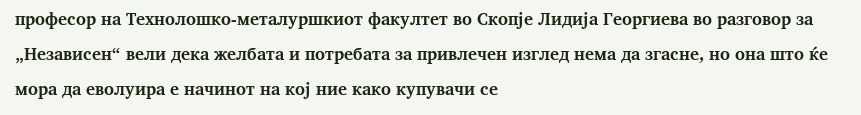професор на Технолошко-металуршкиот факултет во Скопје Лидија Георгиева во разговор за „Независен“ вели дека желбата и потребата за привлечен изглед нема да згасне, но она што ќе мора да еволуира е начинот на кој ние како купувачи се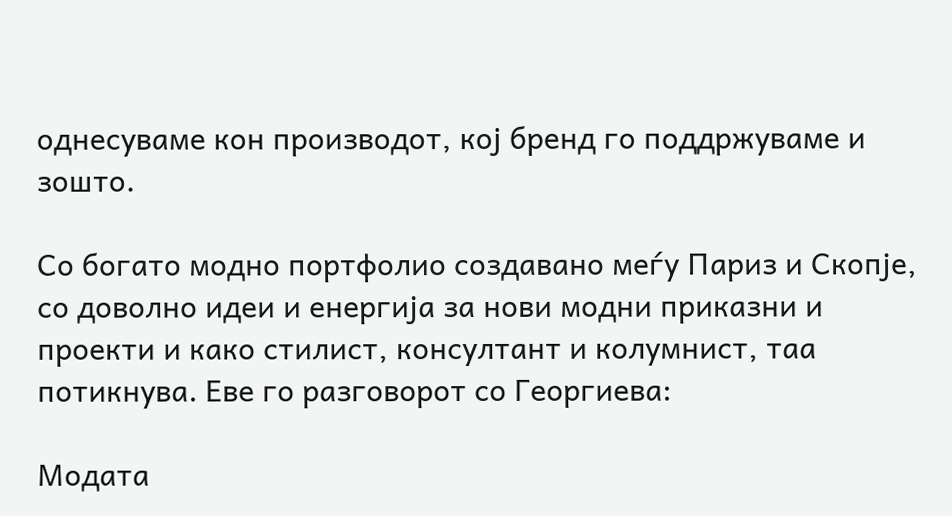однесуваме кон производот, кој бренд го поддржуваме и зошто.

Со богато модно портфолио создавано меѓу Париз и Скопје, со доволно идеи и енергија за нови модни приказни и проекти и како стилист, консултант и колумнист, таа потикнува. Еве го разговорот со Георгиева:

Модата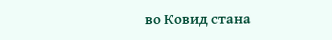во Ковид стана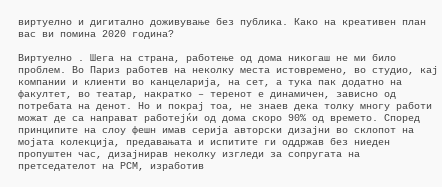виртуелно и дигитално доживување без публика. Како на креативен план вас ви помина 2020 година?

Виртуелно . Шега на страна, работење од дома никогаш не ми било проблем. Во Париз работев на неколку места истовремено, во студио, кај компании и клиенти во канцеларија, на сет, а тука пак додатно на факултет, во театар, накратко – теренот е динамичен, зависно од потребата на денот. Но и покрај тоа, не знаев дека толку многу работи можат де са направат работејќи од дома скоро 90% од времето. Според принципите на слоу фешн имав серија авторски дизајни во склопот на мојата колекција, предавањата и испитите ги оддржав без ниеден пропуштен час, дизајнирав неколку изгледи за сопругата на претседателот на РСМ, изработив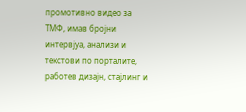промотивно видео за ТМФ, имав бројни интервјуа, анализи и текстови по порталите, работев дизајн, стајлинг и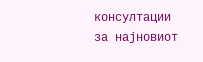консултации за најновиот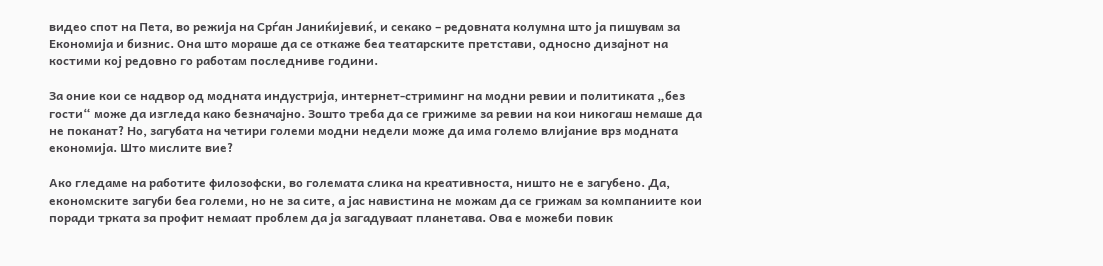видео спот на Пета, во режија на Срѓан Јаниќијевиќ, и секако – редовната колумна што ја пишувам за Економија и бизнис. Она што мораше да се откаже беа театарските претстави, односно дизајнот на костими кој редовно го работам последниве години.

За оние кои се надвор од модната индустрија, интернет-стриминг на модни ревии и политиката „без гости“ може да изгледа како безначајно. Зошто треба да се грижиме за ревии на кои никогаш немаше да не поканат? Но, загубата на четири големи модни недели може да има големо влијание врз модната економија. Што мислите вие?

Ако гледаме на работите филозофски, во големата слика на креативноста, ништо не е загубено. Да, економските загуби беа големи, но не за сите, а јас навистина не можам да се грижам за компаниите кои поради трката за профит немаат проблем да ја загадуваат планетава. Ова е можеби повик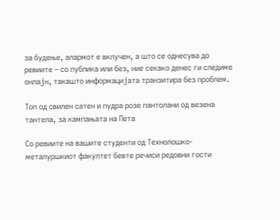за будење, алармот е вклучен, а што се однесува до ревиите – со публика или без, ние секако денес ги следиме онлајн, такашто информацијата транзитира без проблем.

Топ од свилен сатен и пудра розе пантолани од везена тантела, за кампањата на Пета

Со ревиите на вашите студенти од Технолошко-металуршкиот факултет бевте речиси редовни гости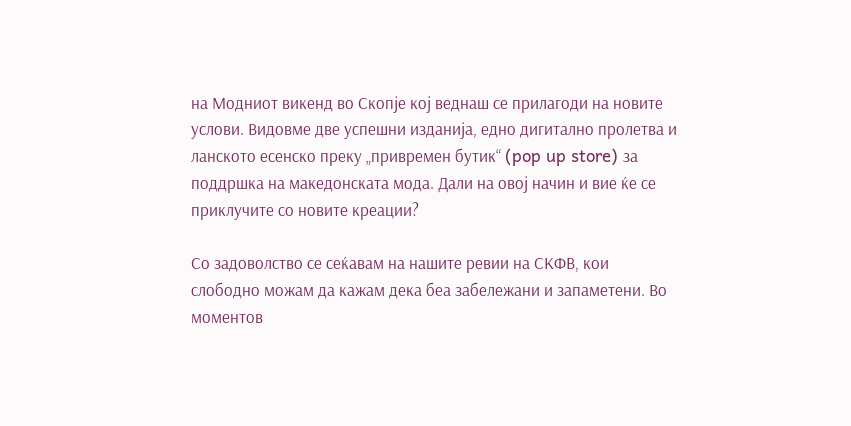на Модниот викенд во Скопје кој веднаш се прилагоди на новите услови. Видовме две успешни изданија, едно дигитално пролетва и ланското есенско преку „привремен бутик“ (pop up store) за поддршка на македонската мода. Дали на овој начин и вие ќе се приклучите со новите креации?

Со задоволство се сеќавам на нашите ревии на СКФВ, кои слободно можам да кажам дека беа забележани и запаметени. Во моментов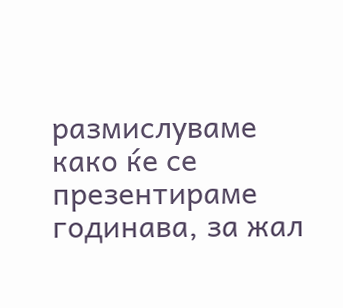размислуваме како ќе се презентираме годинава, за жал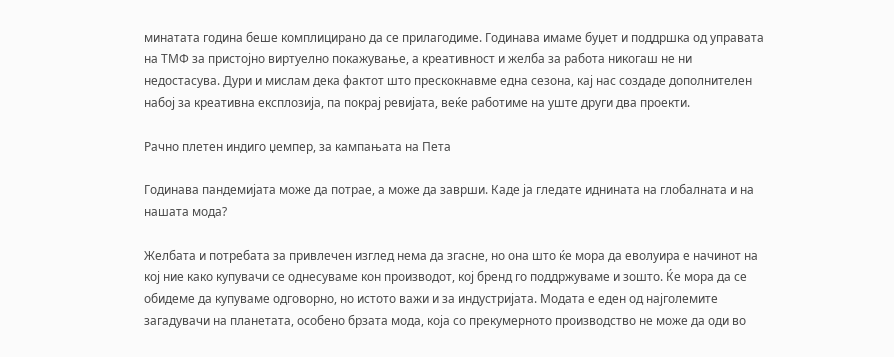минатата година беше комплицирано да се прилагодиме. Годинава имаме буџет и поддршка од управата на ТМФ за пристојно виртуелно покажување, а креативност и желба за работа никогаш не ни недостасува. Дури и мислам дека фактот што прескокнавме една сезона, кај нас создаде дополнителен набој за креативна експлозија, па покрај ревијата, веќе работиме на уште други два проекти.

Рачно плетен индиго џемпер, за кампањата на Пета

Годинава пандемијата може да потрае, а може да заврши. Каде ја гледате иднината на глобалната и на нашата мода?

Желбата и потребата за привлечен изглед нема да згасне, но она што ќе мора да еволуира е начинот на кој ние како купувачи се однесуваме кон производот, кој бренд го поддржуваме и зошто. Ќе мора да се обидеме да купуваме одговорно, но истото важи и за индустријата. Модата е еден од најголемите загадувачи на планетата, особено брзата мода, која со прекумерното производство не може да оди во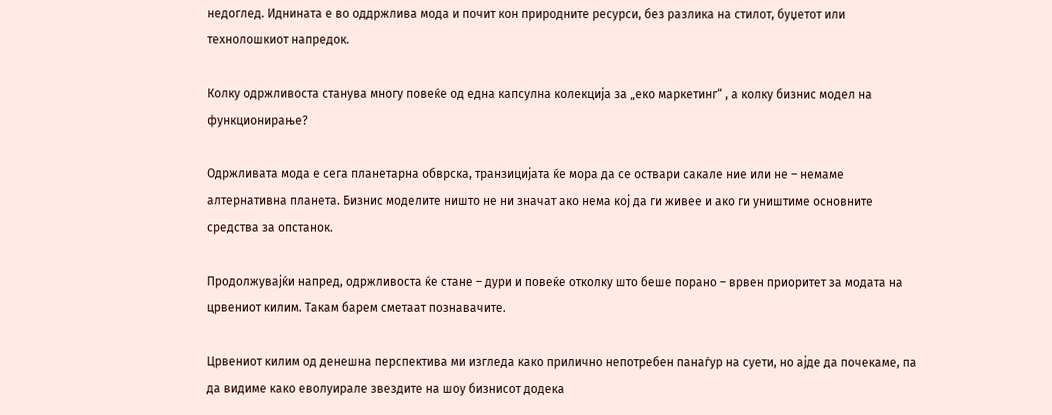недоглед. Иднината е во оддржлива мода и почит кон природните ресурси, без разлика на стилот, буџетот или технолошкиот напредок.

Колку одржливоста станува многу повеќе од една капсулна колекција за „еко маркетинг“ , а колку бизнис модел на функционирање?

Одржливата мода е сега планетарна обврска, транзицијата ќе мора да се оствари сакале ние или не – немаме алтернативна планета. Бизнис моделите ништо не ни значат ако нема кој да ги живее и ако ги уништиме основните средства за опстанок.

Продолжувајќи напред, одржливоста ќе стане – дури и повеќе отколку што беше порано – врвен приоритет за модата на црвениот килим. Такам барем сметаат познавачите.

Црвениот килим од денешна перспектива ми изгледа како прилично непотребен панаѓур на суети, но ајде да почекаме, па да видиме како еволуирале звездите на шоу бизнисот додека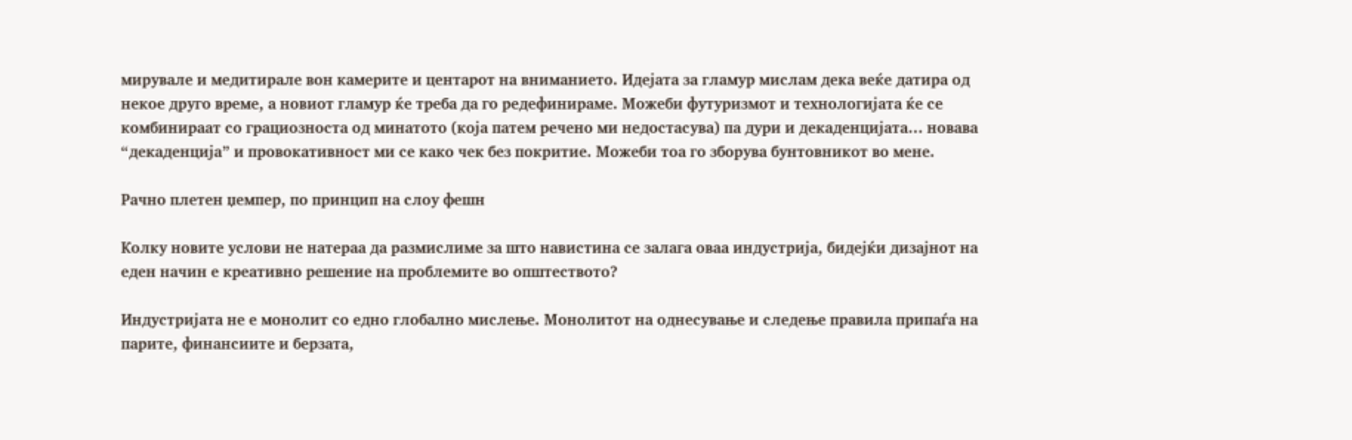мирувале и медитирале вон камерите и центарот на вниманието. Идејата за гламур мислам дека веќе датира од некое друго време, а новиот гламур ќе треба да го редефинираме. Можеби футуризмот и технологијата ќе се комбинираат со грациозноста од минатото (која патем речено ми недостасува) па дури и декаденцијата… новава “декаденција” и провокативност ми се како чек без покритие. Можеби тоа го зборува бунтовникот во мене.

Рачно плетен џемпер, по принцип на слоу фешн

Колку новите услови не натераа да размислиме за што навистина се залага оваа индустрија, бидејќи дизајнот на еден начин е креативно решение на проблемите во општеството?

Индустријата не е монолит со едно глобално мислење. Монолитот на однесување и следење правила припаѓа на парите, финансиите и берзата,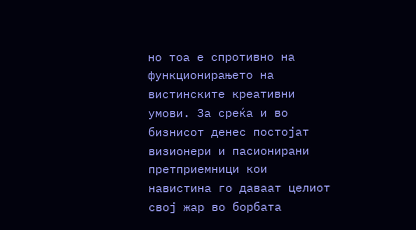но тоа е спротивно на функционирањето на вистинските креативни умови. За среќа и во бизнисот денес постојат визионери и пасионирани претприемници кои навистина го даваат целиот свој жар во борбата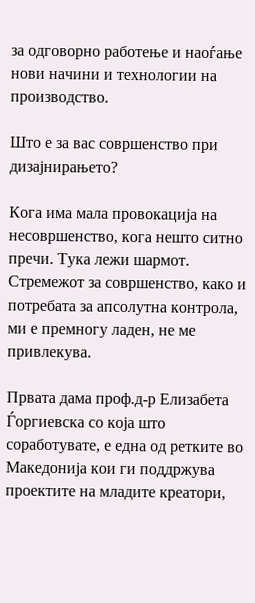за одговорно работење и наоѓање нови начини и технологии на производство.

Што е за вас совршенство при дизајнирањето?

Кога има мала провокација на несовршенство, кога нешто ситно пречи. Тука лежи шармот. Стремежот за совршенство, како и потребата за апсолутна контрола, ми е премногу ладен, не ме привлекува.

Првата дама проф.д-р Елизабета Ѓоргиевска со која што соработувате, е една од ретките во Македонија кои ги поддржува проектите на младите креатори,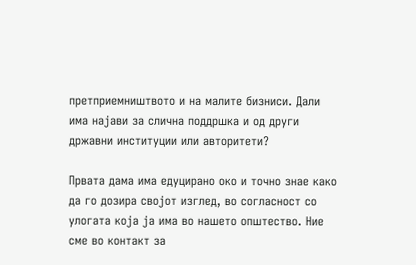претприемништвото и на малите бизниси. Дали има најави за слична поддршка и од други државни институции или авторитети?

Првата дама има едуцирано око и точно знае како да го дозира својот изглед, во согласност со улогата која ја има во нашето општество. Ние сме во контакт за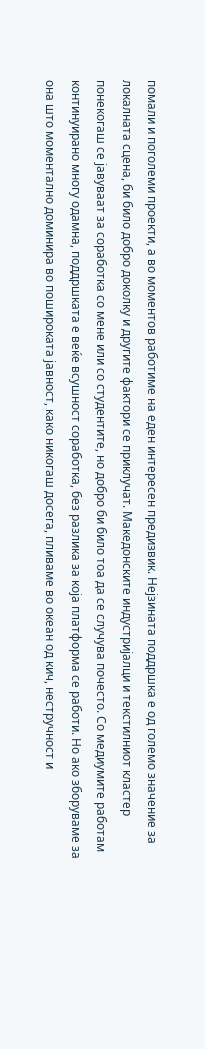помали и поголеми проекти, а во моментов работиме на еден интересен предизвик. Нејзината поддршка е од големо значение за локалната сцена, би било добро доколку и другите фактори се приклучат. Македонските индустријалци и текстилниот кластер понекогаш се јавуваат за соработка со мене или со студентите, но добро би било тоа да се случува почесто. Со медиумите работам континуирано многу одамна, поддршката е веќе всушност соработка, без разлика за која платформа се работи. Но ако зборуваме за она што моментално доминира во пошироката јавност, како никогаш досега, пливаме во океан од кич, нестручност и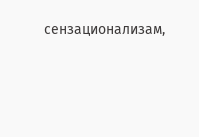сензационализам,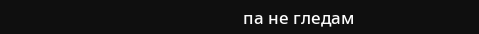па не гледам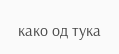како од тука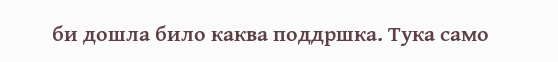би дошла било каква поддршка. Тука само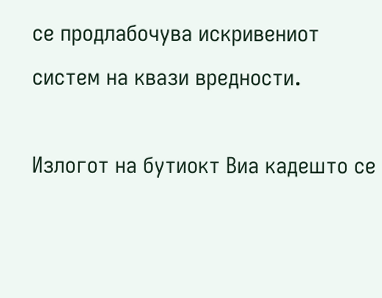се продлабочува искривениот систем на квази вредности.

Излогот на бутиокт Виа кадешто се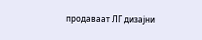продаваат ЛГ дизајни